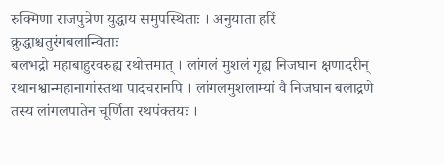रुक्मिणा राजपुत्रेण युद्धाय समुपस्थिताः । अनुयाता हरिं क्रुद्धाश्चतुरंगबलान्विताः
बलभद्रो महाबाहुरवरुह्य रथोत्तमात् । लांगलं मुशलं गृह्य निजघान क्षणादरीन्
रथानश्वान्महानागांस्तथा पादचरानपि । लांगलमुशलाम्यां वै निजघान बलाद्रणे
तस्य लांगलपातेन चूर्णिता रथपंक्तयः ।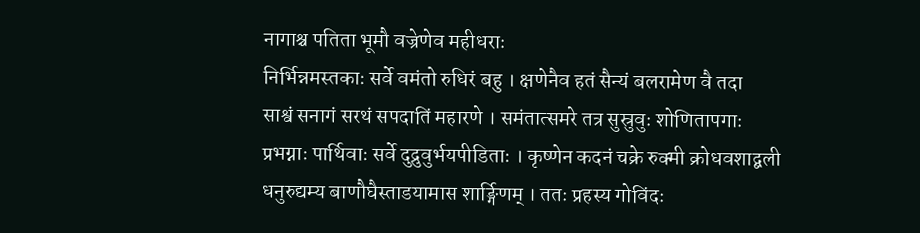नागाश्च पतिता भूमौ वज्रेणेव महीधराः
निर्भिन्नमस्तकाः सर्वे वमंतो रुधिरं बहु । क्षणेनैव हतं सैन्यं बलरामेण वै तदा
साश्वं सनागं सरथं सपदातिं महारणे । समंतात्समरे तत्र सुस्रुवुः शोणितापगाः
प्रभग्नाः पार्थिवाः सर्वे दुद्रुवुर्भयपीडिताः । कृष्णेन कदनं चक्रे रुक्मी क्रोधवशाद्बली
धनुरुद्यम्य बाणौघैस्ताडयामास शार्ङ्गिणम् । ततः प्रहस्य गोविंदः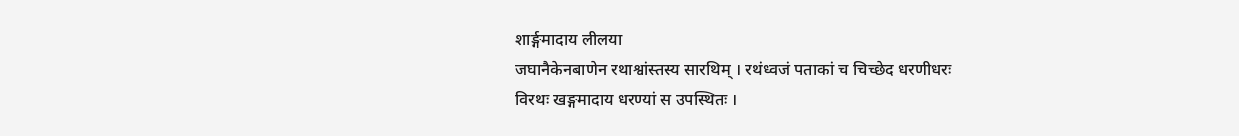शार्ङ्गमादाय लीलया
जघानैकेनबाणेन रथाश्वांस्तस्य सारथिम् । रथंध्वजं पताकां च चिच्छेद धरणीधरः
विरथः खङ्गमादाय धरण्यां स उपस्थितः ।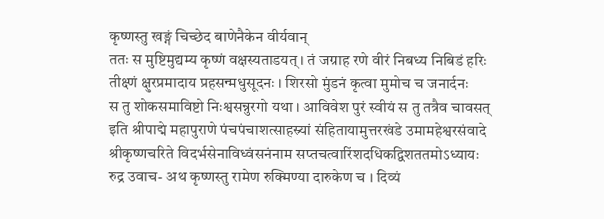कृष्णस्तु खङ्गं चिच्छेद बाणेनैकेन वीर्यवान्
ततः स मुष्टिमुद्यम्य कृष्णं वक्षस्यताडयत् । तं जग्राह रणे वीरं निबध्य निबिडं हरिः
तीक्ष्णं क्षुरप्रमादाय प्रहसन्मधुसूदनः । शिरसो मुंडनं कृत्वा मुमोच च जनार्दनः
स तु शोकसमाविष्टो निःश्वसन्नुरगो यथा । आविवेश पुरं स्वीयं स तु तत्रैव चावसत्
इति श्रीपाद्मे महापुराणे पंचपंचाशत्साहस्र्यां संहितायामुत्तरखंडे उमामहेश्वरसंवादे श्रीकृष्णचरिते विदर्भसेनाविध्वंसनंनाम सप्तचत्वारिंशदधिकद्विशततमोऽध्यायः
रुद्र उवाच- अथ कृष्णस्तु रामेण रुक्मिण्या दारुकेण च । दिव्यं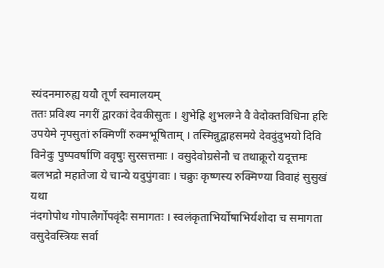स्यंदनमारुह्य ययौ तूर्णं स्वमालयम्
ततः प्रविश्य नगरीं द्वारकां देवकीसुतः । शुभेह्रि शुभलग्ने वै वेदोक्तविधिना हरिः
उपयेमे नृपसुतां रुक्मिणीं रुक्मभूषिताम् । तस्मिन्नुद्वाहसमये देवदुंदुभयो दिवि
विनेदुः पुष्पवर्षाणि ववृषुः सुरसत्तमाः । वसुदेवोग्रसेनौ च तथाक्रूरो यदूत्तमः
बलभद्रो महातेजा ये चान्ये यदुपुंगवाः । चक्रुः कृष्णस्य रुक्मिण्या विवाहं सुसुखं यथा
नंदगोपोथ गोपालैर्गोपवृंदैः समागतः । स्वलंकृताभिर्योषाभिर्यशोदा च समागता
वसुदेवस्त्रियः सर्वा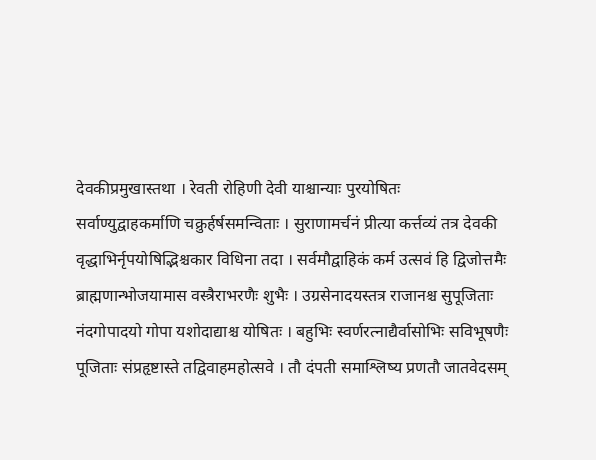देवकीप्रमुखास्तथा । रेवती रोहिणी देवी याश्चान्याः पुरयोषितः
सर्वाण्युद्वाहकर्माणि चक्रुर्हर्षसमन्विताः । सुराणामर्चनं प्रीत्या कर्त्तव्यं तत्र देवकी
वृद्धाभिर्नृपयोषिद्भिश्चकार विधिना तदा । सर्वमौद्वाहिकं कर्म उत्सवं हि द्विजोत्तमैः
ब्राह्मणान्भोजयामास वस्त्रैराभरणैः शुभैः । उग्रसेनादयस्तत्र राजानश्च सुपूजिताः
नंदगोपादयो गोपा यशोदाद्याश्च योषितः । बहुभिः स्वर्णरत्नाद्यैर्वासोभिः सविभूषणैः
पूजिताः संप्रहृष्टास्ते तद्विवाहमहोत्सवे । तौ दंपती समाश्लिष्य प्रणतौ जातवेदसम्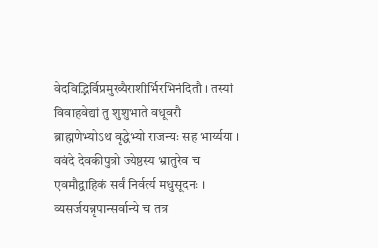वेदविद्भिर्विप्रमुख्यैराशीर्भिरभिनंदितौ । तस्यां विवाहवेद्यां तु शुशुभाते वधूवरौ
ब्राह्मणेभ्योऽथ वृद्धेभ्यो राजन्यः सह भार्य्यया । ववंदे देवकीपुत्रो ज्येष्ठस्य भ्रातुरेव च
एवमौद्वाहिकं सर्वं निर्वर्त्य मधुसूदनः । व्यसर्जयन्नृपान्सर्वान्ये च तत्र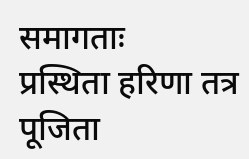समागताः
प्रस्थिता हरिणा तत्र पूजिता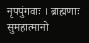नृपपुंगवाः । ब्राह्मणाः सुमहात्मानो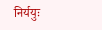निर्ययुः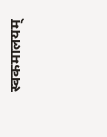स्वकमालयम्